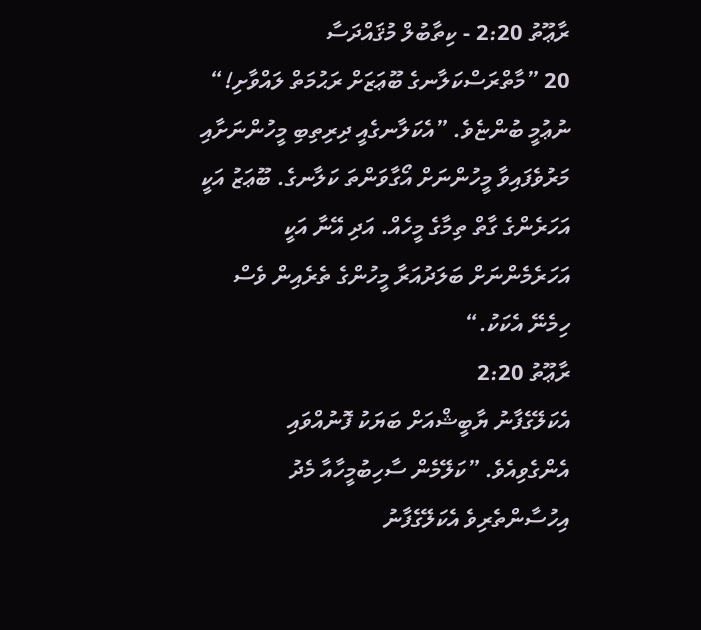ރާޢޫތު 2:20 - ކިތާބުލް މުޤައްދަސާ
20 ”މާތްރަސްކަލާނގެ ބޫޢަޒަށް ރަޙުމަތް ލައްވާށި!“ ނުޢުމީ ބުންޏެވެ. ”އެކަލާނގެއީ ދިރިތިބި މީހުންނަށާއި މަރުވެފައިވާ މީހުންނަށް އޯގާވަންތަ ކަލާނގެ. ބޫޢަޒު އަކީ އަހަރެންގެ ގާތް ތިމާގެ މީހެއް. އަދި އޭނާ އަކީ އަހަރެމެންނަށް ބަލަދުއަރާ މީހުންގެ ތެރެއިން ވެސް ހިމެނޭ އެކަކު.“
ރާޢޫތު 2:20
އެކަލޭގެފާނު ޔާބީޝްއަށް ބަޔަކު ފޮނުއްވައި އެންގެވިއެވެ. ”ކަލޭމެން ސާހިބުމީހާއާ މެދު އިހުސާންތެރިވެ އެކަލޭގެފާނު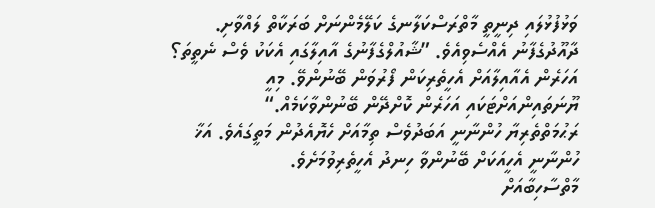ވަޅުފުޅުލައި ދިނީތީ މާތްރަސްކަލާނގެ ކަލޭމެންނަށް ބަރަކާތް ލައްވާށި.
ދާއޫދުގެފާނު އެއްސެވިއެވެ. ”ޝާއުލްގެފާނުގެ އާއިލާގައި އެކަކު ވެސް ނެތީތަ؟ އަހަރެން އެއާއިލާއަށް އެހީތެރިކަން ފޯރުވަން ބޭނުންވޭ. މިއީ ޔޫނަތައިންއަށްޓަކައި އަހަރެން ކޮށްދޭން ބޭނުންވާކަމެއް.“
ރަޙުމަތްތެރިޔާ ހުންނާނީ އަބަދުވެސް ތިމާއަށް ހެޔޮއެދުން މަތީގައެވެ. އަޚާ ހުންނާނީ އެހީއަކަށް ބޭނުންވާ ހިނދު އެހީތެރިވުމަށެވެ.
މާތްސާހިބާއަށް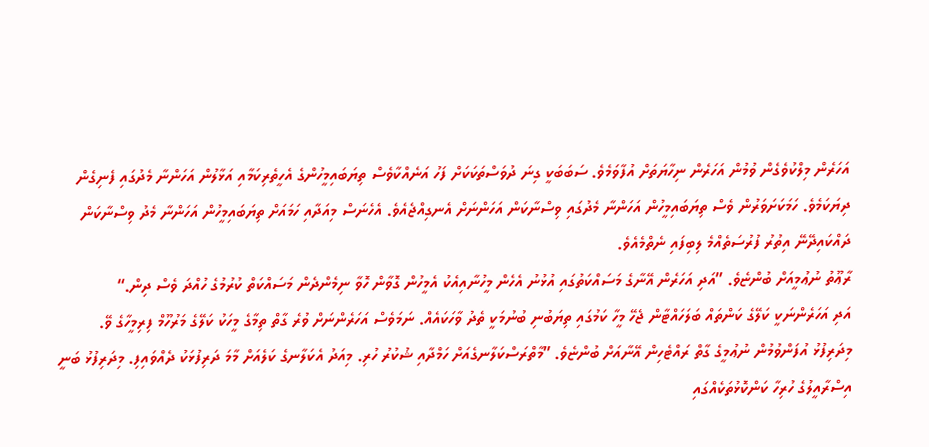އަހަރެން މިލްކުވެގެން ވުމުން އަހަރެން ނިހާޔަތަށް އުފާވަމެވެ. ސަބަބަކީ ގިނަ ދުވަސްތަކަކަށް ފަހު އަނެއްކާވެސް ތިޔަބައިމީހުންގެ އެހީތެރިކަމާއި އަޅާލުން އަހަންނާ މެދުގައި ފެނިގެން ދިޔަކަމެވެ. ހަމަކަށަވަރުން ވެސް ތިޔަބައިމީހުން އަހަންނާ މެދުގައި ވިސްނާކަން އަހަންނަށް އެނގިއްޖެއެވެ. އެހެނަސް މިއަދާއި ހަމައަށް ތިޔަބައިމީހުން އަހަންނާ މެދު ވިސްނާކަން ދައްކައިދޭނޭ އިތުރު ފުރުސަތެއްމެ ލިބިފައި ނެތްމެއެވެ.
ރާޢޫތު ނުޢުމީއަށް ބުންޏެވެ. ”އަދި އަހަރެން އޭނާގެ މަސައްކަތުގައި އުޅުނު އެހެން މީހުނާއިއެކު އެމީހުން ގޮވާން ހޮވާ ނިމެންދެން މަސައްކަތް ކުރުމުގެ ހުއްދަ ވެސް ދިން.“
އަދި އަހަރެންނަކީ ކަލޭގެ ކަންތައް ބަލަހައްޓާން ޖެހޭ މީހާ ކަމުގައި ތިޔަބުނި ބުނުމަކީ ތެދު ވާހަކައެއް. ނަމަވެސް އަހަރެންނަށް ވުރެ ގާތް ތިމާގެ މީހަކު ކަލޭގެ މަރުހޫމް ފިރިމީހާގެ ވޭ.
މިދަރިފުޅު އުފަންވުމުން ނުޢުމީގެ ގާތް ރައްޓެހިން އޭނާއަށް ބުންޏެވެ. ”މާތްރަސްކަލާނގެއަށް ހަމްދާއި ޝުކުރު ހުރި. މިއަދު އެކަލާނގެ ކަލެއަށް މާމަ ދަރިފުޅަކު ދެއްވައިފި. މިދަރިފުޅު ބަނީ އިސްރާއީލުގެ ހުރިހާ ކަންކޮޅުތަކެއްގައި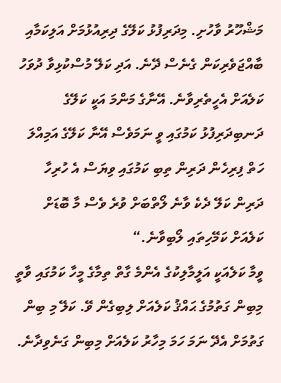މަޝްހޫރު ވާހުށި. މިދަރިފުޅު ކަލޭގެ ދިރިއުޅުމަށް އަލިކަމާއި ބާއްޖަވެރިކަން ގެނެސް ދޭނެ. އަދި ކަލޭ މުސްކުޅިވާ ދުވަހު ކަލެއަށް އެހީތެރިވާނެ. އޭނާގެ މަންމަ އަކީ ކަލޭގެ ދަނބިދަރިފުޅު ކަމުގައި ވީ ނަމަވެސް އޭނާ ކަލޭގެ އަމިއްލަ ހަތް ފިރިހެން ދަރިން ތިބި ކަމުގައި ވިޔަސް އެ ހުރިހާ ދަރިން ކަލޭ ދެކެ ވާނެ ލޯތްބަށް ވުރެ ވެސް މާ ބޮޑަށް ކަލެއަށް ކަމޭހިތައި ލޯބިވާނެ.“
ވީމާ ކަލެއަކީ އަލީމާލިކުގެ އެންމެ ގާތް ތިމާގެ މީހާ ކަމުގައި ވާތީ މިބިން ގަތުމުގެ ޙައްޤު ކަލެއަށް ލިބިގެން ވޭ. ކަލޭ މި ބިން ގަތުމަށް އެދޭ ނަމަ ހަމަ މިހާރު ކަލެއަށް މިބިން ގަނެވިދާނެ.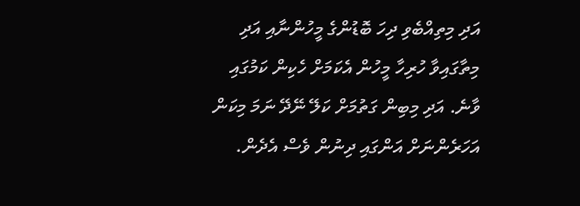އަދި މިތިއްބެވި ދިހަ ބޮޑުންގެ މީހުންނާއި އަދި މިތާގައިވާ ހުރިހާ މީހުން އެކަމަށް ހެކިން ކަމުގައި ވާނެ. އަދި މިބިން ގަތުމަށް ކަލޭ ނޭދޭ ނަމަ މިކަން އަހަރެންނަށް އަންގައި ދިނުން ވެސް އެދެން.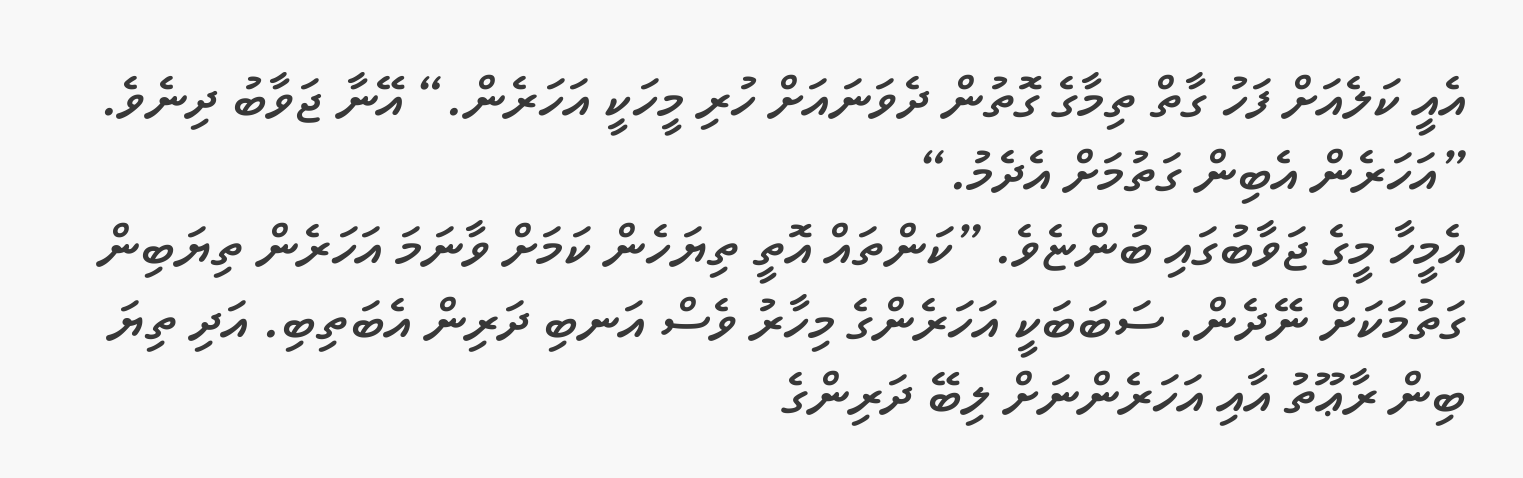އެއީ ކަލެއަށް ފަހު ގާތް ތިމާގެ ގޮތުން ދެވަނައަށް ހުރި މީހަކީ އަހަރެން.“ އޭނާ ޖަވާބު ދިނެވެ. ”އަހަރެން އެބިން ގަތުމަށް އެދެމު.“
އެމީހާ މީގެ ޖަވާބުގައި ބުންޏެވެ. ”ކަންތައް އޮތީ ތިޔަހެން ކަމަށް ވާނަމަ އަހަރެން ތިޔަބިން ގަތުމަކަށް ނޭދެން. ސަބަބަކީ އަހަރެންގެ މިހާރު ވެސް އަނބި ދަރިން އެބަތިބި. އަދި ތިޔަ ބިން ރާޢޫތު އާއި އަހަރެންނަށް ލިބޭ ދަރިންގެ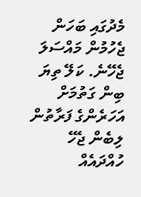މެދުގައި ބަހަން ޖެހުމުން މައްސަލަ ޖެހޭނެ. ކަލޭ ތިޔަ ބިން ގަތުމަށް އަހަރެންގެ ފަރާތުން ލިބެން ޖެހޭ ހުއްދައެއް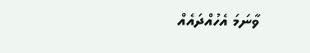ވާނަމަ އެހުއްދައެއް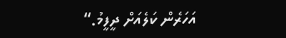އަހަރެން ކަލެއަށް ދީފީމު.“